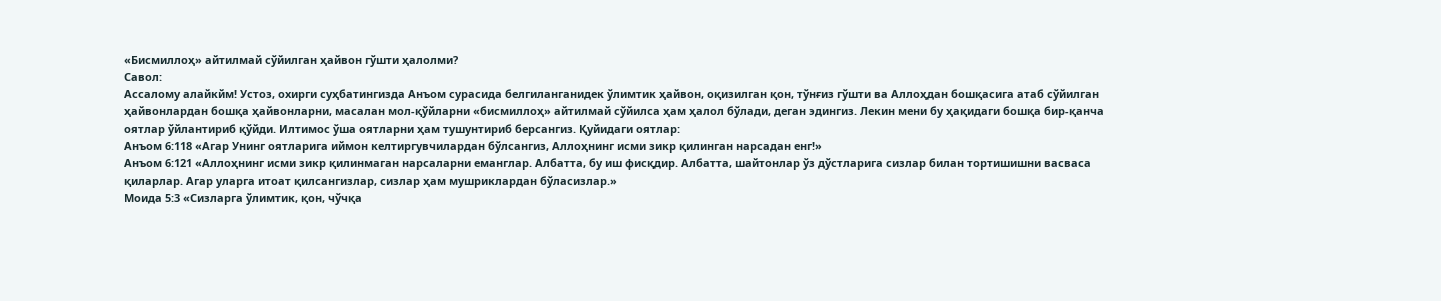«Бисмиллоҳ» айтилмай сўйилган ҳайвон гўшти ҳалолми?
Савол:
Ассалому алайкйм! Устоз, охирги суҳбатингизда Анъом сурасида белгиланганидек ўлимтик ҳайвон, оқизилган қон, тўнғиз гўшти ва Аллоҳдан бошқасига атаб сўйилган ҳайвонлардан бошқа ҳайвонларни, масалан мол-қўйларни «бисмиллоҳ» айтилмай сўйилса ҳам ҳалол бўлади, деган эдингиз. Лекин мени бу ҳақидаги бошқа бир-қанча оятлар ўйлантириб қўйди. Илтимос ўша оятларни ҳам тушунтириб берсангиз. Қуйидаги оятлар:
Анъом 6:118 «Агар Унинг оятларига иймон келтиргувчилардан бўлсангиз, Аллоҳнинг исми зикр қилинган нарсадан енг!»
Анъом 6:121 «Аллоҳнинг исми зикр қилинмаган нарсаларни еманглар. Албатта, бу иш фисқдир. Албатта, шайтонлар ўз дўстларига сизлар билан тортишишни васваса қиларлар. Агар уларга итоат қилсангизлар, сизлар ҳам мушриклардан бўласизлар.»
Моида 5:3 «Сизларга ўлимтик, қон, чўчқа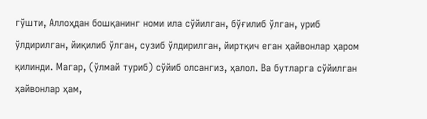гўшти, Аллоҳдан бошқанинг номи ила сўйилган, бўғилиб ўлган, уриб ўлдирилган, йиқилиб ўлган, сузиб ўлдирилган, йиртқич еган ҳайвонлар ҳаром қилинди. Магар, (ўлмай туриб) сўйиб олсангиз, ҳалол. Ва бутларга сўйилган ҳайвонлар ҳам,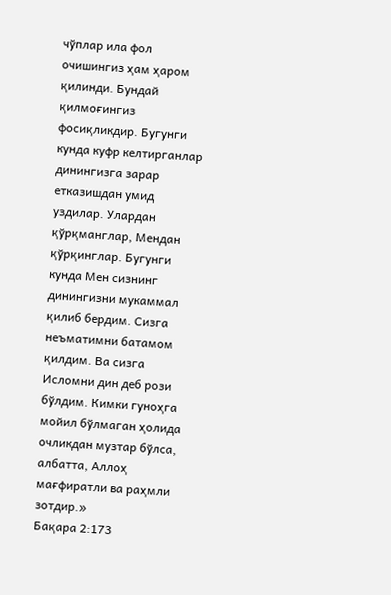чўплар ила фол очишингиз ҳам ҳаром қилинди. Бундай қилмоғингиз фосиқликдир. Бугунги кунда куфр келтирганлар динингизга зарар етказишдан умид уздилар. Улардан қўрқманглар, Мендан қўрқинглар. Бугунги кунда Мен сизнинг динингизни мукаммал қилиб бердим. Сизга неъматимни батамом қилдим. Ва сизга Исломни дин деб рози бўлдим. Кимки гуноҳга мойил бўлмаган ҳолида очликдан музтар бўлса, албатта, Аллоҳ мағфиратли ва раҳмли зотдир.»
Бақара 2:173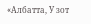«Албатта, У зот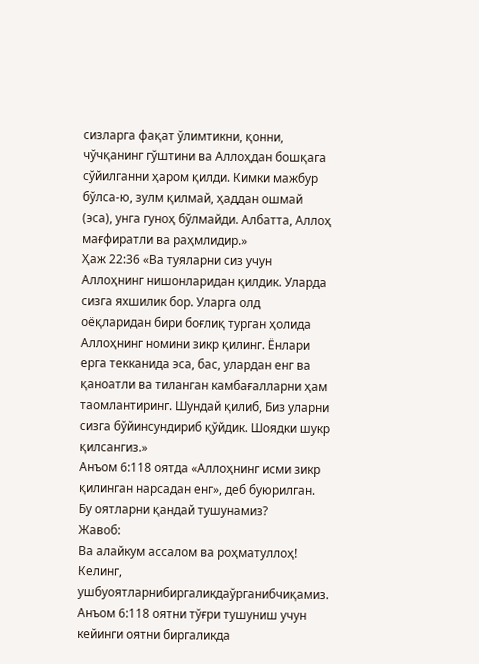сизларга фақат ўлимтикни, қонни, чўчқанинг гўштини ва Аллоҳдан бошқага сўйилганни ҳаром қилди. Кимки мажбур бўлса-ю, зулм қилмай, ҳаддан ошмай (эса), унга гуноҳ бўлмайди. Албатта, Аллоҳ мағфиратли ва раҳмлидир.»
Ҳаж 22:36 «Ва туяларни сиз учун Аллоҳнинг нишонларидан қилдик. Уларда сизга яхшилик бор. Уларга олд оёқларидан бири боғлиқ турган ҳолида Аллоҳнинг номини зикр қилинг. Ёнлари ерга текканида эса, бас, улардан енг ва қаноатли ва тиланган камбағалларни ҳам таомлантиринг. Шундай қилиб, Биз уларни сизга бўйинсундириб қўйдик. Шоядки шукр қилсангиз.»
Анъом 6:118 оятда «Аллоҳнинг исми зикр қилинган нарсадан енг», деб буюрилган. Бу оятларни қандай тушунамиз?
Жавоб:
Ва алайкум ассалом ва роҳматуллоҳ!
Келинг, ушбуоятларнибиргаликдаўрганибчиқамиз.
Анъом 6:118 оятни тўғри тушуниш учун кейинги оятни биргаликда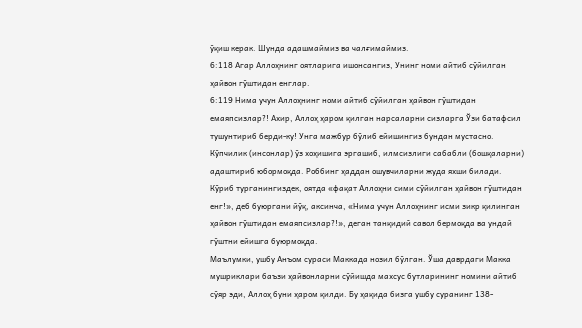ўқиш керак. Шунда адашмаймиз ва чалғимаймиз.
6:118 Агар Аллоҳнинг оятларига ишонсангиз, Унинг номи айтиб сўйилган ҳайвон гўштидан енглар.
6:119 Нима учун Аллоҳнинг номи айтиб сўйилган ҳайвон гўштидан емаяпсизлар?! Ахир, Аллоҳ ҳаром қилган нарсаларни сизларга Ўзи батафсил тушунтириб берди-ку! Унга мажбур бўлиб ейишингиз бундан мустасно. Кўпчилик (инсонлар) ўз хоҳишига эргашиб, илмсизлиги сабабли (бошқаларни) адаштириб юбормоқда. Роббинг ҳаддан ошувчиларни жуда яхши билади.
Кўриб турганингиздек, оятда «фақат Аллоҳни сими сўйилган ҳайвон гўштидан енг!», деб буюргани йўқ, аксинча, «Нима учун Аллоҳнинг исми зикр қилинган ҳайвон гўштидан емаяпсизлар?!», деган танқидий савол бермоқда ва ундай гўштни ейишга буюрмоқда.
Маълумки, ушбу Анъом сураси Маккада нозил бўлган. Ўша даврдаги Макка мушриклари баъзи ҳайвонларни сўйишда махсус бутларининг номини айтиб сўяр эди, Аллоҳ буни ҳаром қилди. Бу ҳақида бизга ушбу суранинг 138-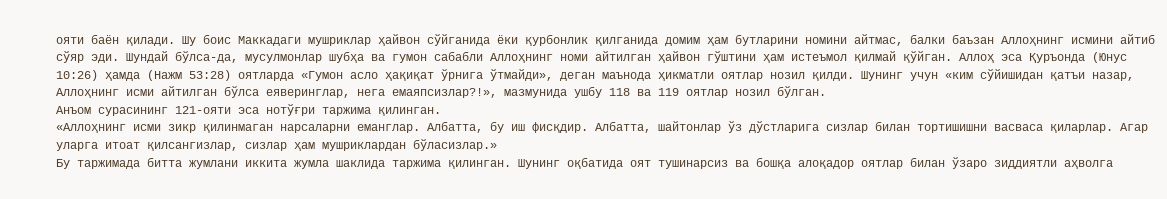ояти баён қилади. Шу боис Маккадаги мушриклар ҳайвон сўйганида ёки қурбонлик қилганида домим ҳам бутларини номини айтмас, балки баъзан Аллоҳнинг исмини айтиб сўяр эди. Шундай бўлса-да, мусулмонлар шубҳа ва гумон сабабли Аллоҳнинг номи айтилган ҳайвон гўштини ҳам истеъмол қилмай қўйган. Аллоҳ эса Қуръонда (Юнус 10:26) ҳамда (Нажм 53:28) оятларда «Гумон асло ҳақиқат ўрнига ўтмайди», деган маънода ҳикматли оятлар нозил қилди. Шунинг учун «ким сўйишидан қатъи назар, Аллоҳнинг исми айтилган бўлса еяверинглар, нега емаяпсизлар?!», мазмунида ушбу 118 ва 119 оятлар нозил бўлган.
Анъом сурасининг 121-ояти эса нотўғри таржима қилинган.
«Аллоҳнинг исми зикр қилинмаган нарсаларни еманглар. Албатта, бу иш фисқдир. Албатта, шайтонлар ўз дўстларига сизлар билан тортишишни васваса қиларлар. Агар уларга итоат қилсангизлар, сизлар ҳам мушриклардан бўласизлар.»
Бу таржимада битта жумлани иккита жумла шаклида таржима қилинган. Шунинг оқбатида оят тушинарсиз ва бошқа алоқадор оятлар билан ўзаро зиддиятли аҳволга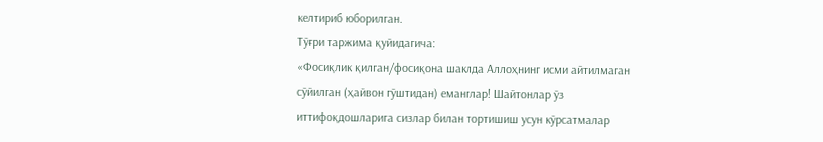келтириб юборилган.
Тўғри таржима қуйидагича:
«Фосиқлик қилган/фосиқона шаклда Аллоҳнинг исми айтилмаган сўйилган (ҳайвон гўштидан) еманглар! Шайтонлар ўз иттифоқдошларига сизлар билан тортишиш уcун кўрсатмалар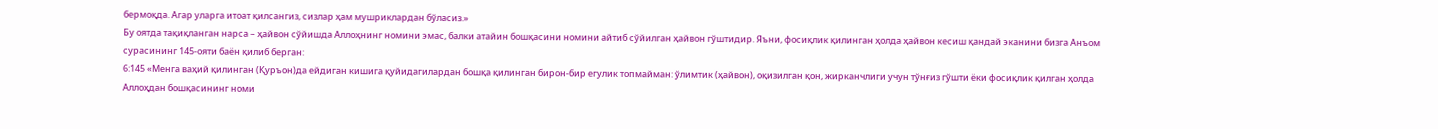бермоқда. Агар уларга итоат қилсангиз, сизлар ҳам мушриклардан бўласиз.»
Бу оятда тақиқланган нарса – ҳайвон сўйишда Аллоҳнинг номини эмас, балки атайин бошқасини номини айтиб сўйилган ҳайвон гўштидир. Яъни, фосиқлик қилинган ҳолда ҳайвон кесиш қандай эканини бизга Анъом сурасининг 145-ояти баён қилиб берган:
6:145 «Менга ваҳий қилинган (Қуръон)да ейдиган кишига қуйидагилардан бошқа қилинган бирон-бир егулик топмайман: ўлимтик (ҳайвон), оқизилган қон, жирканчлиги учун тўнғиз гўшти ёки фосиқлик қилган ҳолда Аллоҳдан бошқасининг номи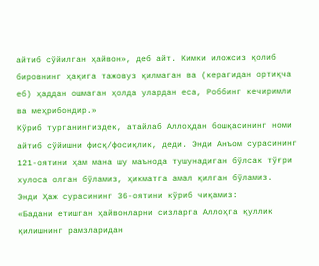айтиб сўйилган ҳайвон», деб айт. Кимки иложсиз қолиб бировнинг ҳақига тажовуз қилмаган ва (керагидан ортиқча еб) ҳаддан ошмаган ҳолда улардан еса, Роббинг кечиримли ва меҳрибондир.»
Кўриб турганингиздек, атайлаб Аллоҳдан бошқасининг номи айтиб сўйишни фисқ/фосиқлик, деди. Энди Анъом сурасининг 121-оятини ҳам мана шу маънода тушунадиган бўлсак тўғри хулоса олган бўламиз, ҳикматга амал қилган бўламиз.
Энди Ҳаж сурасининг 36-оятини кўриб чиқамиз:
«Бадани етишган ҳайвонларни сизларга Аллоҳга қуллик қилишнинг рамзларидан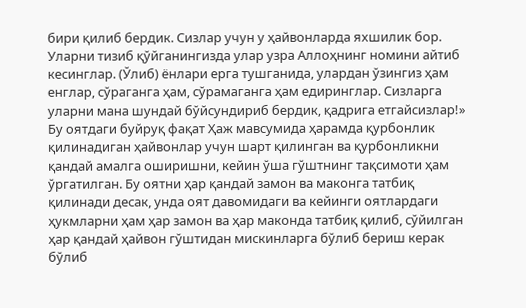бири қилиб бердик. Сизлар учун у ҳайвонларда яхшилик бор. Уларни тизиб қўйганингизда улар узра Аллоҳнинг номини айтиб кесинглар. (Ўлиб) ёнлари ерга тушганида, улардан ўзингиз ҳам енглар, сўраганга ҳам, сўрамаганга ҳам едиринглар. Сизларга уларни мана шундай бўйсундириб бердик, қадрига етгайсизлар!»
Бу оятдаги буйруқ фақат Ҳаж мавсумида ҳарамда қурбонлик қилинадиган ҳайвонлар учун шарт қилинган ва қурбонликни қандай амалга оширишни, кейин ўша гўштнинг тақсимоти ҳам ўргатилган. Бу оятни ҳар қандай замон ва маконга татбиқ қилинади десак, унда оят давомидаги ва кейинги оятлардаги ҳукмларни ҳам ҳар замон ва ҳар маконда татбиқ қилиб, сўйилган ҳар қандай ҳайвон гўштидан мискинларга бўлиб бериш керак бўлиб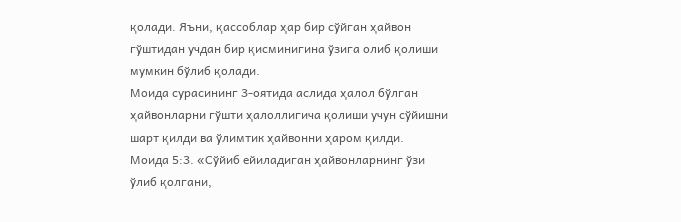қолади. Яъни, қассоблар ҳар бир сўйган ҳайвон гўштидан учдан бир қисминигина ўзига олиб қолиши мумкин бўлиб қолади.
Моида сурасининг 3-оятида аслида ҳалол бўлган ҳайвонларни гўшти ҳалоллигича қолиши учун сўйишни шарт қилди ва ўлимтик ҳайвонни ҳаром қилди.
Моида 5:3. «Сўйиб ейиладиган ҳайвонларнинг ўзи ўлиб қолгани,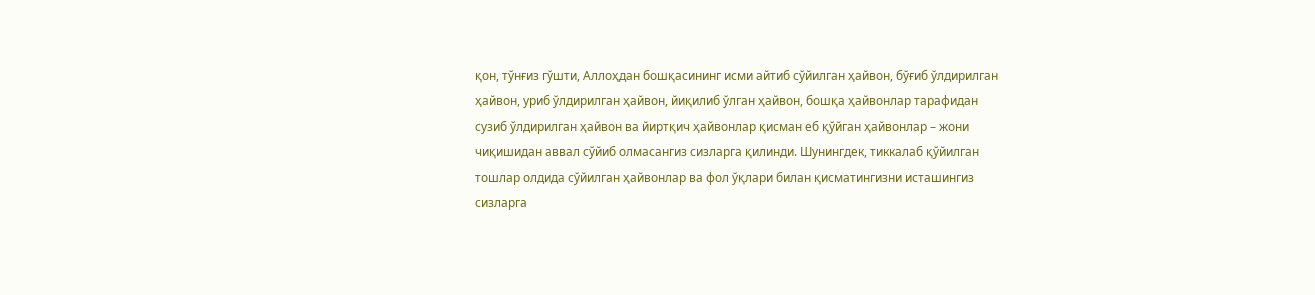қон, тўнғиз гўшти, Аллоҳдан бошқасининг исми айтиб сўйилган ҳайвон, бўғиб ўлдирилган ҳайвон, уриб ўлдирилган ҳайвон, йиқилиб ўлган ҳайвон, бошқа ҳайвонлар тарафидан сузиб ўлдирилган ҳайвон ва йиртқич ҳайвонлар қисман еб қўйган ҳайвонлар – жони чиқишидан аввал сўйиб олмасангиз сизларга қилинди. Шунингдек, тиккалаб қўйилган тошлар олдида сўйилган ҳайвонлар ва фол ўқлари билан қисматингизни исташингиз сизларга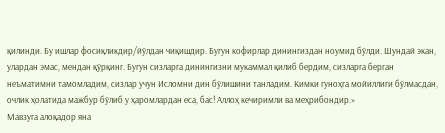қилинди. Бу ишлар фосиқликдир/йўлдан чиқишдир. Бугун кофирлар динингиздан ноумид бўлди. Шундай экан, улардан эмас, мендан қўрқинг. Бугун сизларга динингизни мукаммал қилиб бердим, сизларга берган неъматимни тамомладим, сизлар учун Исломни дин бўлишини танладим. Кимки гуноҳга мойиллиги бўлмасдан, очлик ҳолатида мажбур бўлиб у ҳаромлардан еса, бас! Аллоҳ кечиримли ва меҳрибондир.»
Мавзуга алоқадор яна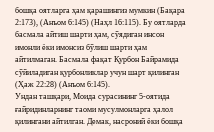бошқа оятларга ҳам қарашингиз мумкин (Бақара 2:173), (Анъом 6:145) (Наҳл 16:115). Бу оятларда басмала айтиш шарти ҳам, сўядиган инсон имонли ёки имонсиз бўлиш шарти ҳам айтилмаган. Басмала фақат Қурбон Байрамида сўйиладиган қурбонликлар учун шарт қилинган (Ҳаж 22:28) (Анъом 6:145).
Ундан ташқари, Моида сурасининг 5-оятида ғайридинларнинг таоми мусулмонларга ҳалол қилингани айтилган. Демак, насроний ёки бошқа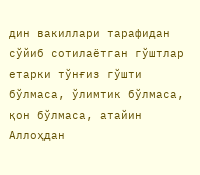дин вакиллари тарафидан сўйиб сотилаётган гўштлар етарки тўнғиз гўшти бўлмаса, ўлимтик бўлмаса, қон бўлмаса, атайин Аллоҳдан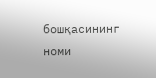бошқасининг номи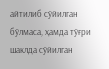айтилиб сўйилган бўлмаса, ҳамда тўғри шаклда сўйилган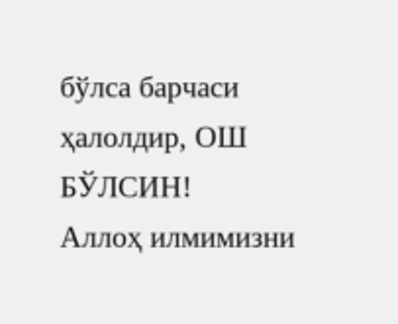бўлса барчаси ҳалолдир, ОШ БЎЛСИН!
Аллоҳ илмимизни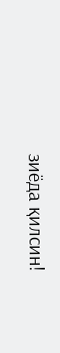зиёда қилсин!